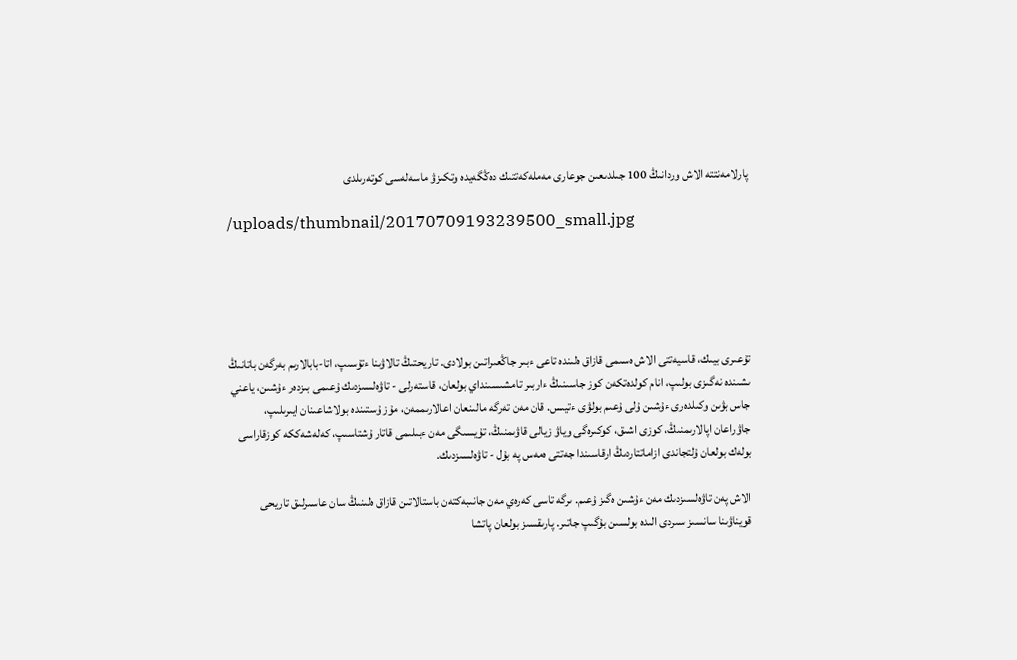پارلامەنتتە الاش وردانىڭ 100 جىلدىعىن جوعارى مەملەكەتتىك دەڭگەيدە وتكىزۋ ماسەلەسى كوتەرىلدى

/uploads/thumbnail/20170709193239500_small.jpg





تۇعىرى بيىك، قاسيەتتى الاش ەسىمى قازاق ەلىندە تاعى ءبىر جاڭعىراتىن بولادى. تاريحتىڭ تالاۋىنا ءتۇسىپ، اتا-بابالارىم بەرگەن باتانىڭ ىشىندە نەگىزى بولىپ، انام كولدەتكەن كوز جاسىنىڭ ءاربىر تامشىسىنداي بولعان، قاستەرلى - تاۋەلسىزدىك ۇعىمى بىزدەر ءۇشىن، ياعني جاس بۋىن وكىلدەرى ءۇشىن ۇلى ۇعىم بولۋى ءتيىس. قان مەن تەرگە مالىنعان اعالارىممەن، مۇز ۇستىندە بولاشاعىنان ايىرىلىپ، جاۋراعان اپالارىمنىڭ، كوزى اشىق، كوكىرەگى وياۋ زيالى قاۋىمنىڭ، تۇيسىگى مەن ءبىلىمى قاتار ۇشتاسىپ، كەلەشەككە كوزقاراسى بولەك بولعان ۇلتجاندى ازاماتتاردىڭ ارقاسىندا جەتتى ەمەس پە بۇل - تاۋەلسىزدىك.

الاش پەن تاۋەلسىزدىك مەن ءۇشىن ەگىز ۇعىم. ىرگە تاسى كەرەي مەن جانىبەكتەن باستالاتىن قازاق ەلىنىڭ سان عاسىرلىق تاريحى قويناۋىنا سانسىز سىردى الىدە بولسىن بۇگىپ جاتىر. پارىقسىز بولعان پاتشا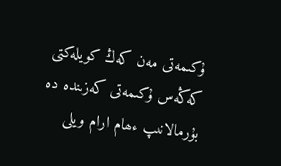ۇكىمەتى مەن كەڭ كويلەكتى كەڭەس ۇكىمەتى كەزىندە دە بۇرمالانىپ ءھام ارام ويلى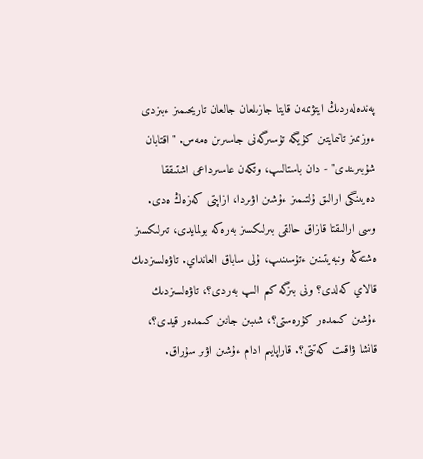پەندەلەردىڭ ايتۋىمەن قايتا جازىلعان جالعان تاريحىمىز ءبىزدى ءوزىمىز تانىمايتىن كۇيگە تۇسىرگەنى جاسىرىن ەمەس. "اقتابان شۇبىرىندى" - دان باستالىپ، وتكەن عاسىرداعى اشتىققا دەيىنگى ارالىق ۇلتىمىز ءۇشىن اۋىردا، ازاپتى كەزەڭ ەدى. وسى ارالىقتا قازاق حالقى بىرلىكسىز بەرەكە بولمايدى، تىرلىكسىز ەشتەڭە ونبەيتىنىن ءتۇسىنىپ، ۇلى ساباق العانداي. تاۋەلسىزدىك قالاي كەلدى؟ ونى بىزگە كىم الىپ بەردى؟، تاۋەلسىزدىك ءۇشىن كىمدەر كۇرەستى؟، شىبىن جانىن كىمدەر قيدى؟، قانشا ۋاقىت كەتتى؟. قاراپايىم ادام ءۇشىن اۋىر سۇراق.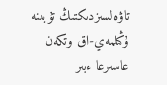تاۋەلسىزدىكتىڭ تۇبىنە ۇڭىلمەي-اق وتكەن عاسىرعا ءبىر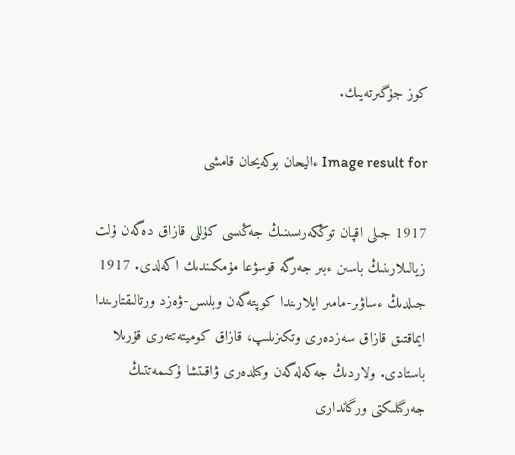كوز جۇگىرتەيىك.

Image result for ءاليحان بوكەيحان قامشى

1917 جىلى اقپان توڭكەرىسىنىڭ جەڭىسى كۇللى قازاق دەگەن ۇلت زيالىلارىنىڭ باسىن ءبىر جەرگە قوسۋعا مۇمكىندىك اكەلدى. 1917 جىلدىڭ ءساۋىر-مامىر ايلارىندا كوپتەگەن وبلىس-ۋەزد ورتالىقتارىندا ايماقتىق قازاق سەزدەرى وتكىزىلىپ، قازاق كوميتەتتەرى قۇرىلا باستادى. ولاردىڭ جەكەلەگەن وكىلدەرى ۋاقىتشا ۇكىمەتتىڭ جەرگىلىكتى ورگاندارى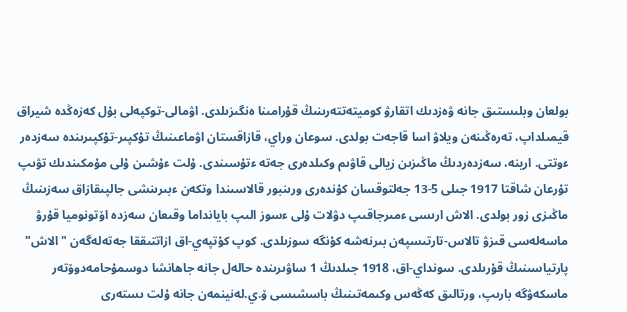بولعان وبلىستىق جانە ۋەزدىك اتقارۋ كوميتەتتەرىنىڭ قۇرامىنا ەنگىزىلدى. اۋمالى-توكپەلى بۇل كەزەڭدە شيراق قيمىلداپ، تەرەڭىنەن ويلاۋ اسا قاجەت بولدى. سوعان وراي، قازاقستان اۋماعىنىڭ تۇكپىر-تۇكپىرىندە سەزدەر ءوتتى. ارينە، سەزدەردىڭ ماڭىزىن زيالى قاۋىم وكىلدەرى جەتە ءتۇسىندى. ۇلت ءۇشىن ۇلى مۇمكىندىك تۋىپ تۇرعان شاقتا 1917 جىلى 5-13 جەلتوقسان كۇندەرى ورىنبور قالاسىندا وتكەن ءبىرىنشى جالپىقازاق سەزىنىڭ ماڭىزى زور بولدى. الاش ارىسى ءمىرجاقىپ دۋلات ۇلى ءسوز الىپ بايانداما وقىعان سەزدە اۆتونوميا قۇرۋ ماسەلەسى قىزۋ تالاس-تارتىسپەن بىرنەشە كۇنگە سوزىلدى. كوپ كۇتپەي-اق ازاتتىققا جەتەلەگەن "الاش" پارتياسىنىڭ قۇرىلدى. سونداي-اق، 1918 جىلدىڭ 1 ساۋىرىندە حالەل جانە جاھانشا دوسمۇحامەدوۆتەر ماسكەۋگە بارىپ، ورتالىق كەڭەس وكىمەتىنىڭ باسشىسى ۆ.ي.لەنينمەن جانە ۇلت ىستەرى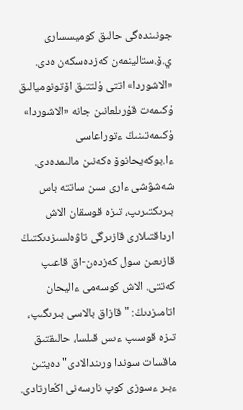جونىندەگى حالىق كوميسسارى ي.ۆ.ستالينمەن كەزدەسكەن ەدى. «الاشوردا» اتتى ۇلتتىق اۆتونوميالىق ۇكىمەت قۇرىلعانىن جانە «الاشوردا» ۇكىمەتىنىڭ ءتوراعاسى ءا.بوكەيحانوۆ ەكەنىن مالىمدەدى. شەشۋشى ءارى سىن ساتتە باس بىرىكتىرىپ، تىزە قوسقان الاش ارداقتىلارى قازىرگى تاۋەلسىزدىكتىڭ قازىعىن سول كەزدەن-اق قاعىپ كەتتى. الاش كوسەمى ءاليحان اتامىزدىڭ: "قازاق بالاسى بىرىگىپ، تىزە قوسىپ ءىس قىلسا، حالىقتىق ماقسات سوندا ورىندالادى" دەيتىن ءبىر ءسوزى كوپ نارسەنى اڭعارتادى.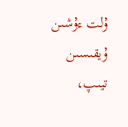ۇلت ءۇشىن ۇيقىسىن تيىپ،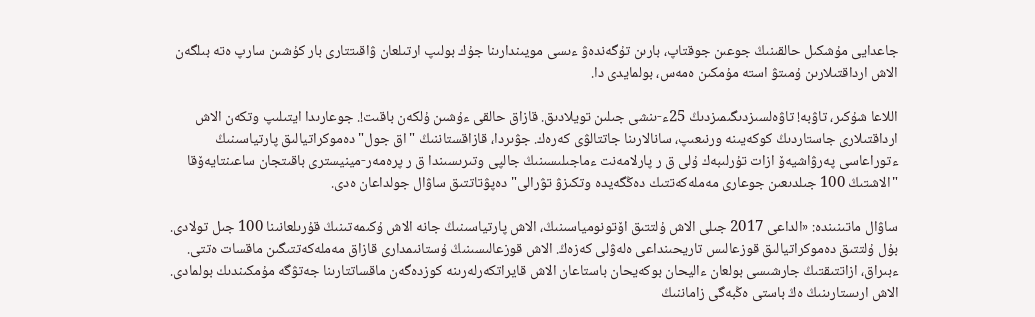جاعدايى مۇشكىل حالقىنىڭ جوعىن جوقتاپ، بارىن تۇگەندەۋ ءىسى مويىندارىنا جۇك بولىپ ارتىلعان ۋاقىتتارى بار كۇشىن سارپ ەتە بىلگەن الاش ارداقتىلارىن ۇمىتۋ استە مۇمكىن ەمەس، بولمايدى دا.

اللاعا شۇكىر، تاۋبە! تاۋەلسىزدىگىمىزدىڭ 25ء-ىنشى جىلىن تويلادىق. قازاق حالقى ءۇشىن ۇلكەن باقىت!. جوعارىدا ايتىلىپ وتكەن الاش ارداقتىلارى جاستاردىڭ كوكەيىنە ورنىعىپ، سانالارىنا جاتتالۋى كەرەك. جۋىردا، قازاقستاننىڭ "اق جول" دەموكراتيالىق پارتياسىنىڭ ءتوراعاسى پەرۋاشيەۆ ازات تۇرلىبەك ۇلى ق ر پارلامەنت ءماجىلىسىنىڭ جالپى وتىرىسىندا ق ر پرەمەر-مينيسترى باقىتجان ساعىنتايەۆقا "الاشتىڭ 100 جىلدىعىن جوعارى مەملەكەتتىك دەڭگەيدە وتكىزۋ تۋرالى" دەپۋتاتتىق ساۋال جولداعان ەدى.

ساۋال ماتىنىندە: «الداعى 2017 جىلى الاش ۇلتتىق اۆتونومياسىنىڭ، الاش پارتياسىنىڭ جانە الاش ۇكىمەتىنىڭ قۇرىلعانىنا 100 جىل تولادى. بۇل ۇلتتىق دەموكراتيالىق قوزعالىس تاريحىنداعى ەلەۋلى كەزەڭ. الاش قوزعالىسىنىڭ ۇستانىمدارى قازاق مەملەكەتتىگىن ماقسات ەتتى. ءبىراق، ازاتتىقتىڭ جارشىسى بولعان ءاليحان بوكەيحان باستاعان الاش قايراتكەرلەرىنە كوزدەگەن ماقساتتارىنا جەتۋگە مۇمكىندىك بولمادى. الاش ارىستارىنىڭ ەڭ باستى ەڭبەگى زاماننىڭ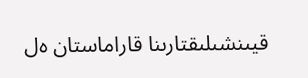قيىنشىلىقتارىنا قاراماستان ەل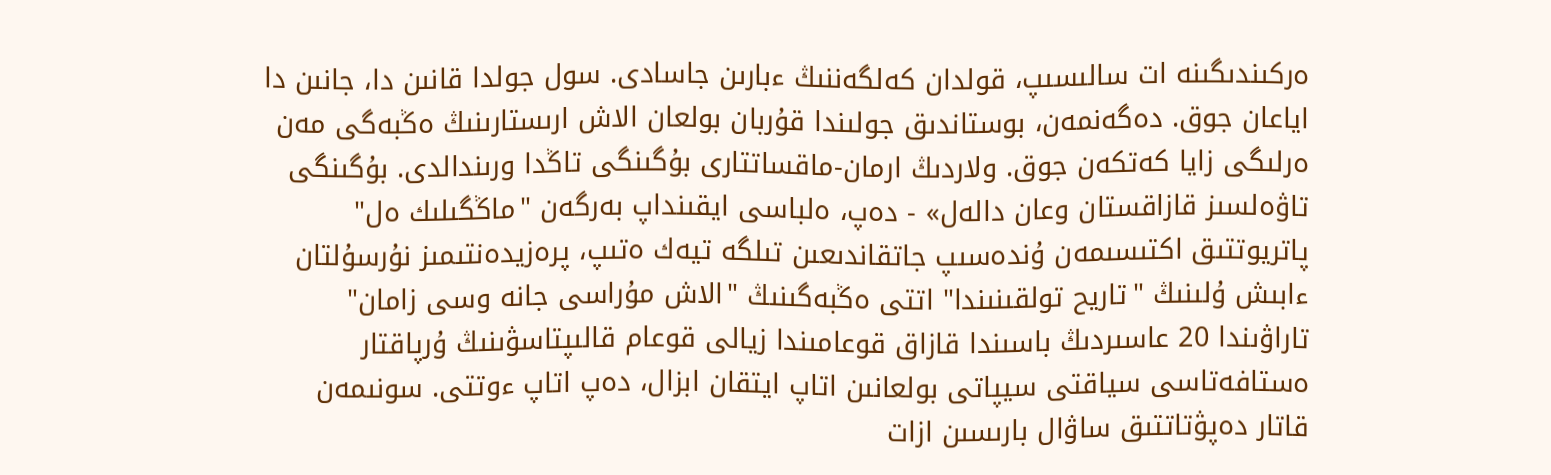ەركىندىگىنە ات سالىسىپ، قولدان كەلگەننىڭ ءبارىن جاسادى. سول جولدا قانىن دا، جانىن دا اياعان جوق. دەگەنمەن، بوستاندىق جولىندا قۇربان بولعان الاش ارىستارىنىڭ ەڭبەگى مەن ەرلىگى زايا كەتكەن جوق. ولاردىڭ ارمان-ماقساتتارى بۇگىنگى تاڭدا ورىندالدى. بۇگىنگى تاۋەلسىز قازاقستان وعان دالەل» - دەپ، ەلباسى ايقىنداپ بەرگەن "ماڭگىلىك ەل" پاتريوتتىق اكتىسىمەن ۇندەسىپ جاتقاندىعىن تىلگە تيەك ەتىپ، پرەزيدەنتىمىز نۇرسۇلتان ءابىش ۇلىنىڭ "تاريح تولقىنىندا" اتتى ەڭبەگىنىڭ "الاش مۇراسى جانە وسى زامان" تاراۋىندا 20 عاسىردىڭ باسىندا قازاق قوعامىندا زيالى قوعام قالىپتاسۋىنىڭ ۇرپاقتار ەستافەتاسى سياقتى سيپاتى بولعانىن اتاپ ايتقان ابزال، دەپ اتاپ ءوتتى. سونىمەن قاتار دەپۋتاتتىق ساۋال بارىسىن ازات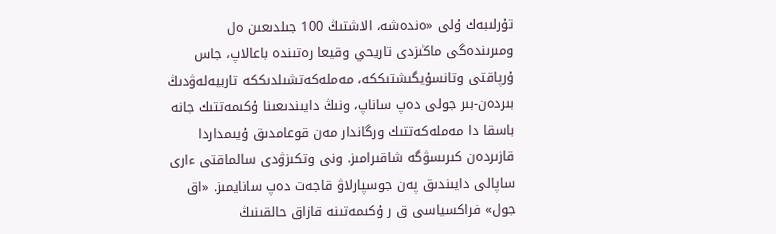تۇرلىبەك ۇلى «ەندەشە، الاشتىڭ 100 جىلدىعىن ەل ومىرىندەگى ماڭىزدى تاريحي وقيعا رەتىندە باعالاپ، جاس ۇرپاقتى وتانسۇيگىشتىككە، مەملەكەتشىلدىككە تاربيەلەۋدىڭ بىردەن-بىر جولى دەپ ساناپ، ونىڭ دايىندىعىنا ۇكىمەتتىك جانە باسقا دا مەملەكەتتىك ورگاندار مەن قوعامدىق ۇيىمداردا قازىردەن كىرىسۋگە شاقىرامىز. ونى وتكىزۋدى سالماقتى ءارى ساپالى دايىندىق پەن جوسپارلاۋ قاجەت دەپ سانايمىز. «اق جول» فراكسياسى ق ر ۇكىمەتىنە قازاق حالقىنىڭ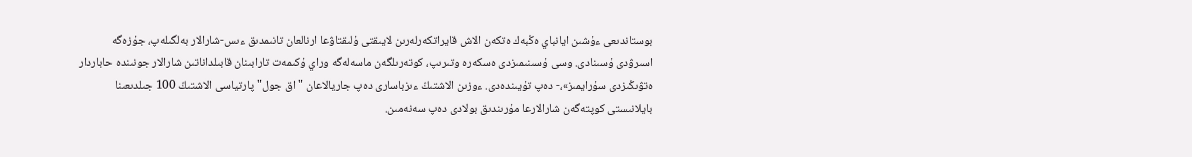بوستاندىعى ءۇشىن ايانباي ەڭبەك ەتكەن الاش قايراتكەرلەرىن لايىقتى ۇلىقتاۋعا ارنالعان تانىمدىق ءىس-شارالار بەلگىلەپ، جۇزەگە اسىرۋدى ۇسىنادى. وسى ۇسىنىمىزدى ەسكەرە وتىرىپ، كوتەرىلگەن ماسەلەگە وراي ۇكىمەت تارابىنان قابىلداناتىن شارالار جونىندە حاباردار ەتۋىڭىزدى سۇرايمىز»،- دەپ تۇيىندەدى. ءوزىن الاشتىڭ ءىزباسارى دەپ جاريالاعان "اق جول" پارتياسى الاشتىڭ 100 جىلدىعىنا بايلانىستى كوپتەگەن شارالارعا مۇرىندىق بولادى دەپ سەنەمىن.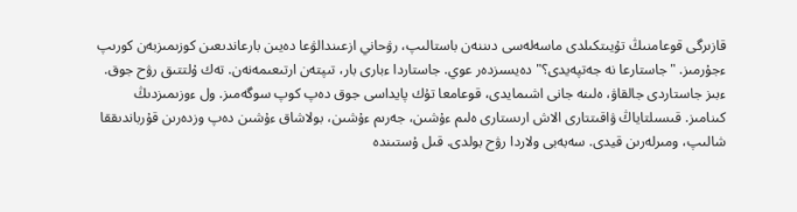قازىرگى قوعامنىڭ تۇيىتكىلدى ماسەلەسى دىننەن باستالىپ، رۋحاني ازعىندالۋعا دەيىن بارعاندىعىن كوزىمىزبەن كورىپ ءجۇرمىز. "جاستارعا نە جەتپەيدى؟" دەيسىزدەر عوي. جاستاردا ءبارى بار، تىپتەن ارتىعىمەنەن. تەك ۇلتتىق رۋح جوق. ءبىز جاستاردى جالقاۋ، ەلىنە جانى اشىمايدى، قوعامعا تۇك پايداسى جوق دەپ كوپ سوگەمىز. ول ءوزىمىزدىڭ كىنامىز. قىسىلتاياڭ ۋاقىتتارى الاش ارىستارى ەلىم ءۇشىن، جەرىم ءۇشىن، بولاشاق ءۇشىن دەپ وزدەرىن قۇرباندىققا شالىپ، ومىرلەرىن قيدى. سەبەبى ولاردا رۋح بولدى. قىل ۇستىندە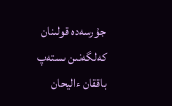جۇرسەدە قولىنان كەلگەنىن ىستەپ باققان ءاليحان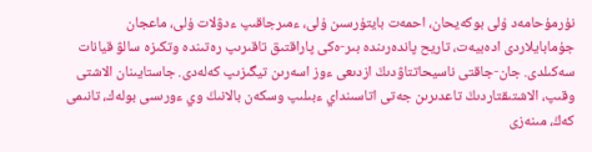نۇرمۇحامەد ۇلى بوكەيحان، احمەت بايتۇرسىن ۇلى، ءمىرجاقىپ ءدۋلات ۇلى، ماعجان جۇمابايلاردى ادەبيەت، تاريح پاندەرىندە بىر-ەكى پاراقتىق تاقىرىپ رەتىندە وتكىزە سالۋ قيانات سەكىلدى. جان-جاقتى ناسيحاتتاۋدىڭ ازدىعى ءوز اسەرىن تيگىزىپ كەلەدى. جاستايىنان الاشتى وقىپ، الاشتىقتاردىڭ تاعدىرىن جەتى اتاسىنداي ءبىلىپ وسكەن بالانىڭ وي ءورىسى بولەك، تانىمى كەڭ، مىنەزى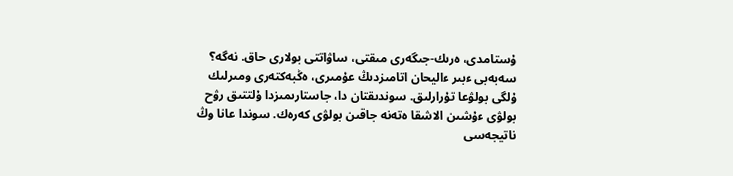ۇستامدى، ەرىك-جىگەرى مىقتى، ساۋاتتى بولارى حاق. نەگە؟ سەبەبى ءبىر ءاليحان اتامىزدىڭ عۇمىرى، ەڭبەكتەرى ومىرلىك ۇلگى بولۋعا تۇرارلىق. سوندىقتان دا، جاستارىمىزدا ۇلتتىق رۋح بولۋى ءۇشىن الاشقا ەتەنە جاقىن بولۋى كەرەك. سوندا عانا وڭ ناتيجەسى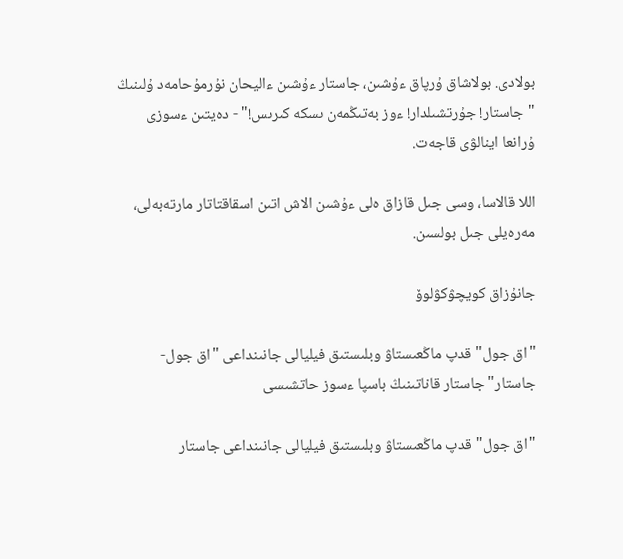بولادى. بولاشاق ۇرپاق ءۇشىن، جاستار ءۇشىن ءاليحان نۇرمۇحامەد ۇلىنىڭ "جاستار! جۇرتشىلدار! ءوز بەتىڭمەن ىسكە كىرىس!" - دەيتىن ءسوزى ۇرانعا اينالۋى قاجەت.

اللا قالاسا، وسى جىل قازاق ەلى ءۇشىن الاش اتىن اسقاقتاتار مارتەبەلى، مەرەيلى جىل بولسىن.

جانۇزاق كويچۋكۋلوۆ

"اق جول" قدپ ماڭعىستاۋ وبلىستىق فيليالى جانىنداعى "اق جول-جاستار" جاستار قاناتىنىڭ باسپا ءسوز حاتشىسى

"اق جول" قدپ ماڭعىستاۋ وبلىستىق فيليالى جانىنداعى جاستار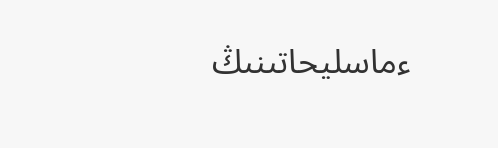ءماسليحاتىنىڭ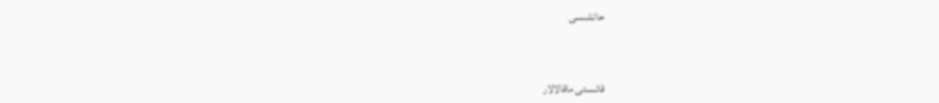حاتشىسى



قاتىستى ماقالالار